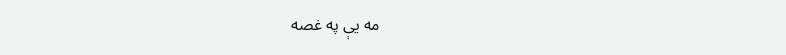مه يې په غصه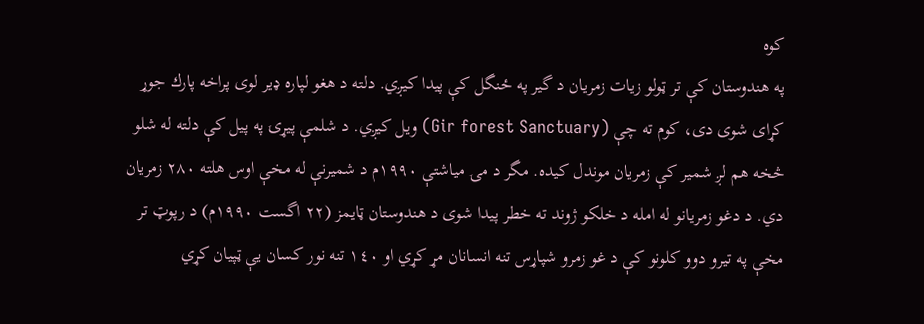کوه
په هندوستان کې تر ټولو زيات زمريان د گير په ځنگل کې پيدا کيږي. دلته د هغو لپاره ډير لوى پراخه پارك جوړ کړاى شوى دى، کوم ته چې (Gir forest Sanctuary) ويل کيږي. د شلمې پيړۍ په پيل کې دلته له شلو څخه هم لږ شمير کې زمريان موندل کيده. مگر د مۍ مياشتې ١٩٩٠م د شميرنې له مخې اوس هلته ٢٨٠ زمريان دي. د دغو زمريانو له امله د خلکو ژوند ته خطر پيدا شوى د هندوستان ټايمز (٢٢ اگست ١٩٩٠م) د رپوټ تر مخې په تيرو دوو کلونو کې د غو زمرو شپاړس تنه انسانان مړ کړي او ١٤٠ تنه نور کسان يې ټپيان کړي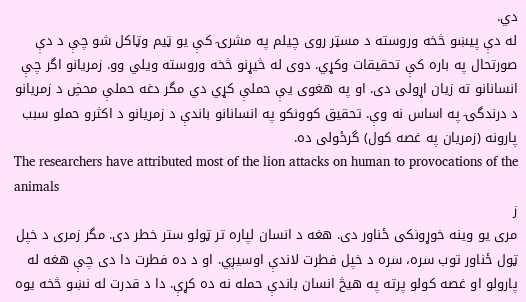دي.
له دې پيښو څخه وروسته د مسټر روى چيلم په مشرۍ کې يو ټيم وټاکل شو چې د دې صورتحال په باره کې تحقيقات وکړي. دوى له څيړنو څخه وروسته ويلي وو. زمريانو اگر چې انسانانو ته زيان اړولى دى. او په هغوى يې حملې کړي دي مگر دغه حملې محضِ د زمريانو د درندگۍ په اساس نه وې. تحقيق کوونکو په انسانانو باندې د زمريانو د اکثرو حملو سبب پارونه (زمريان په غصه کول) گرځولى ده.
The researchers have attributed most of the lion attacks on human to provocations of the animals
ز
مرى يو وينه خوړونکى ځناور دى. هغه د انسان لپاره تر ټولو ستر خطر دى. مگر زمرى د خپل ټول ځناور توب سره، سره د خپل فطرت لاندې اوسيږي. او د ده فطرت دا دى چې هغه له پارولو او غصه کولو پرته په هيڅ انسان باندې حمله نه ده کړې. دا د قدرت له نښو څخه يوه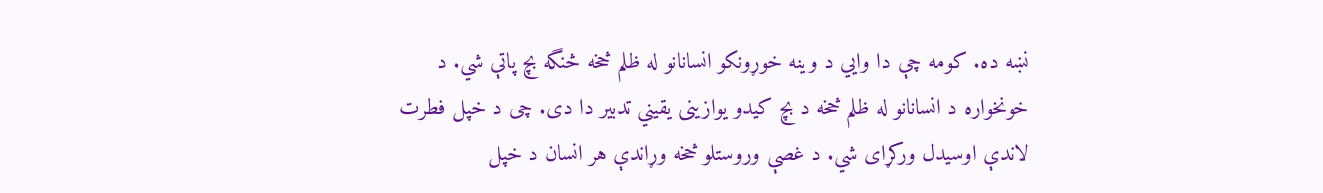نښه ده. کومه چې دا وايي د وينه خوړونکو انسانانو له ظلم څخه څنگه بچ پاتې شي. د خونخواره د انسانانو له ظلم څخه د بچ کيدو يوازينى يقيني تدبير دا دى. چى د خپل فطرت لاندې اوسيدل ورکړاى شي. د غصې وروستلو څخه وړاندې هر انسان د خپل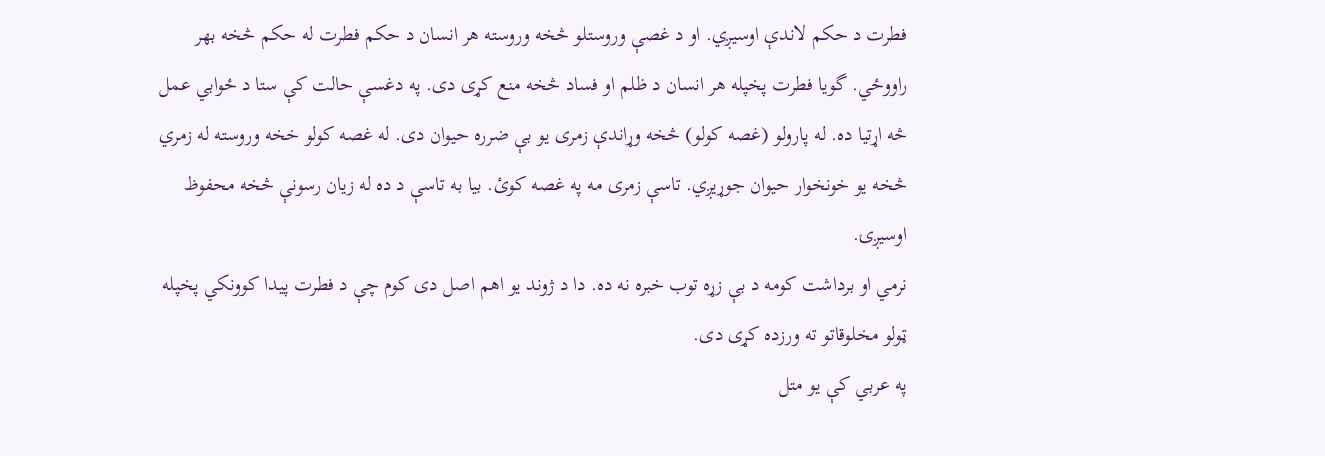فطرت د حکم لاندې اوسيږي. او د غصې وروستلو څخه وروسته هر انسان د حکم فطرت له حکم څخه بهر راووځي. گويا فطرت پخپله هر انسان د ظلم او فساد څخه منع کړى دى. په دغسې حالت کې ستا د ځوابي عمل څه اړتيا ده. له پارولو (غصه کولو) څخه وړاندې زمرى يو بې ضرره حيوان دى. له غصه کولو خخه وروسته له زمري څخه يو خونخوار حيوان جوړيږي. تاسې زمرى مه په غصه کوئ. بيا به تاسې د ده له زيان رسونې څخه محفوظ اوسيږۍ.
نرمي او برداشت کومه د بې زړه توب خبره نه ده. دا د ژوند يو اهم اصل دى کوم چې د فطرت پيدا کوونکي پخپله ټولو مخلوقاتو ته ورزده کړى دى.
په عربي کې يو متل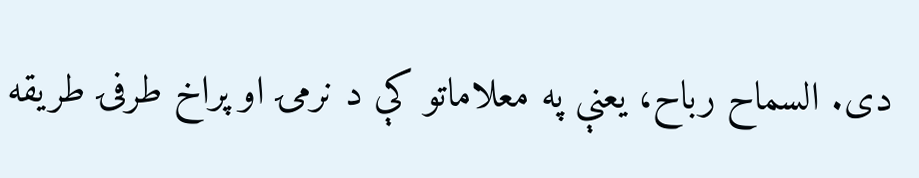دى. السماح رباح، يعنې په معلاماتو کې د نرمۍ او پراخ طرفۍ طريقه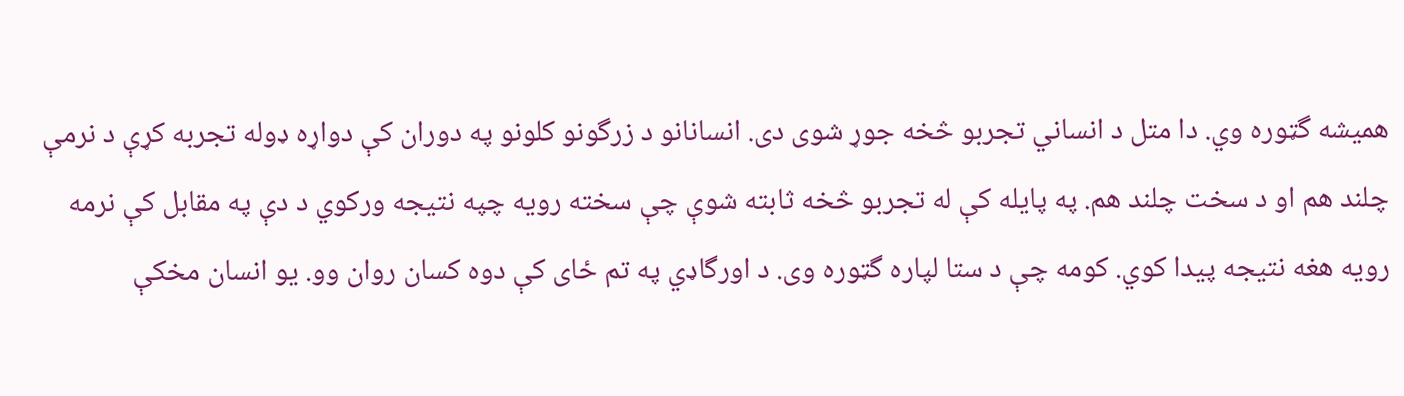هميشه گټوره وي. دا متل د انساني تجربو څخه جوړ شوى دى. انسانانو د زرگونو کلونو په دوران کې دواړه ډوله تجربه کړې د نرمې چلند هم او د سخت چلند هم. په پايله کې له تجربو څخه ثابته شوې چې سخته رويه چپه نتيجه ورکوي د دې په مقابل کې نرمه رويه هغه نتيجه پيدا کوي. کومه چې د ستا لپاره گټوره وى. د اورگاډي په تم ځاى کې دوه کسان روان وو. يو انسان مخکې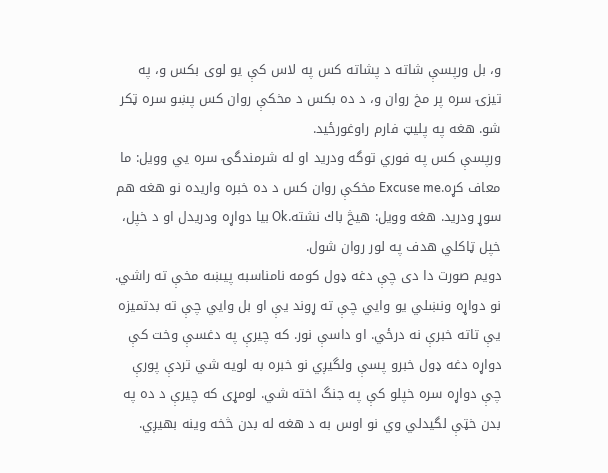و، بل ورپسې شاته د پشاته کس په لاس کې يو لوى بکس و، په تيزۍ سره پر مخ روان و، د ده بکس د مخکې روان کس پښو سره ټکر شو. هغه په پليټ فارم راوغورځيد.
ورپسې کس په فوري توگه ودريد او له شرمندگۍ سره يي وويل: ما معاف کړه.Excuse me مخکې روان کس د ده خبره واريده نو هغه هم سوړ ودريد. هغه وويل: هيڅ باك نشته.Ok بيا دواړه ودريدل او د خپل، خپل ټاکلي هدف په لور روان شول.
دويم صورت دا دى چې دغه ډول کومه نامناسبه پيښه مخې ته راشي. نو دواړه ونښلي يو وايي چې ته ړوند يې او بل وايي چې ته بدتميزه يې تاته خبرې نه درځي. او داسې نور. که چيرې په دغسې وخت کې دواړه دغه ډول خبرو پسې ولگيږي نو خبره به لويه شي تردې پورې چې دواړه سره خپلو کې په جنگ اخته شي. لومړى که چيرې د ده په بدن خټې لگيدلي وي نو اوس به د هغه له بدن څخه وينه بهيږي.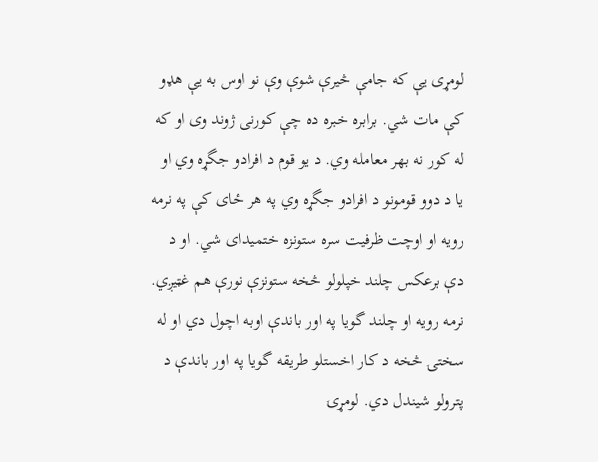لومړى يې که جامې څيرې شوې وې نو اوس به يې هډو کې مات شي. برابره خبره ده چې کورنى ژوند وى او که له کور نه بهر معامله وي. د يو قوم د افرادو جگړه وي او يا د دوو قومونو د افرادو جگړه وي په هر ځاى کې په نرمه رويه او اوچت ظرفيت سره ستونزه ختميداى شي. او د دې برعکس چلند خپلولو څخه ستونزې نورې هم غټيږي.
نرمه رويه او چلند گويا په اور باندې اوبه اچول دي او له سختۍ څخه د کار اخستلو طريقه گويا په اور باندې د پترولو شيندل دي. لومړۍ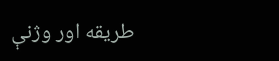طريقه اور وژنې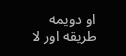او دويمه طريقه اور لا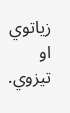زياتوي او تيزوي.